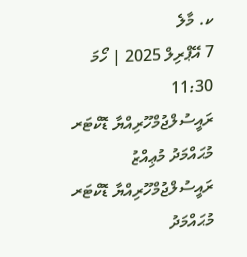ކ. މާލެ
7 އޭޕްރިލް 2025 | ހޯމަ 11:30
ރައީސުލްޖުމްހޫރިއްޔާ ޑޮކްޓަރ މުޙައްމަދު މުޢިއްޒު
ރައީސުލްޖުމްހޫރިއްޔާ ޑޮކްޓަރ މުޙައްމަދު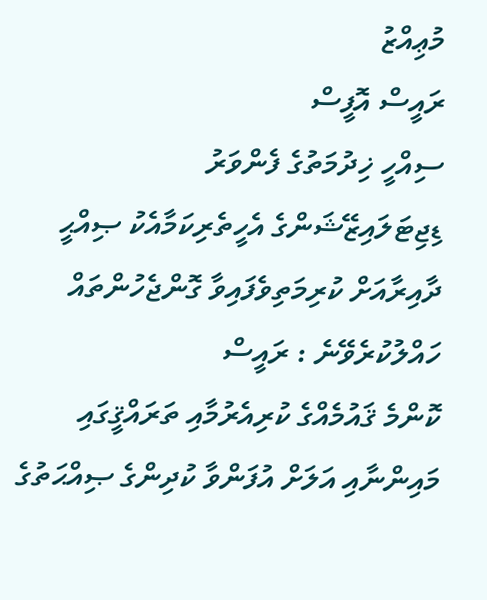މުޢިއްޒު
ރައީސް އޮފީސް
ސިއްހީ ޚިދުމަތުގެ ފެންވަރު
ޑިޖިޓަލައިޒޭޝަންގެ އެހީތެރިކަމާއެކު ޞިއްޙީ ދާއިރާއަށް ކުރިމަތިވެފައިވާ ގޮންޖެހުންތައް ހައްލުކުރެވޭނެ : ރައީސް
ކޮންމެ ޤައުމެއްގެ ކުރިއެރުމާއި ތަރައްޤީގައި މައިންނާއި އަލަށް އުފަންވާ ކުދިންގެ ޞިއްޙަތުގެ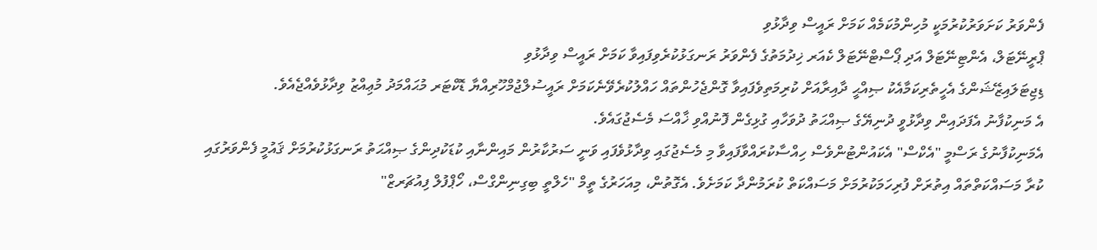ފެންވަރު ކަށަވަރުކުރުމަކީ މުހިންމުކަމެއް ކަމަށް ރައީސް ވިދާޅުވި
ޕްރީނޭޓަލް، އެންޓިނޭޓަލް އަދި ޕޯސްޓްނޭޓަލް ކެއަރ ޚިދުމަތުގެ ފެންވަރު ރަނގަޅުކުރެވިފައިވާ ކަމަށް ރައީސް ވިދާޅުވި
ޑިޖިޓަލައިޒޭޝަންގެ އެހީތެރިކަމާއެކު ޞިއްޙީ ދާއިރާއަށް ކުރިމަތިވެފައިވާ ގޮންޖެހުންތައް ހައްލުކުރެވޭނެކަމަށް ރައީސުލްޖުމްހޫރިއްޔާ ޑޮކްޓަރ މުޙައްމަދު މުޢިއްޒު ވިދާޅުވެއްޖެއެވެ.
އެ މަނިކުފާނު އެފަދައިން ވިދާޅުވީ ދުނިޔޭގެ ޞިއްޙަތު ދުވަހާއި ގުޅިގެން ފޮނުއްވި ޚާއްސަ މެސެޖުގައެވެ.
އެމަނިކުފާނުގެ ރަސްމީ "އެކްސް" އެކައުންޓުންވެސް ހިއްސާކުރައްވާފައިވާ މި މެސެޖުގައި ވިދާޅުވެފައި ވަނީ ސަރުކާރުން މައިންނާއި ކުޑަކުދިންގެ ޞިއްޙަތު ރަނގަޅުކުރުމަށް ޤައުމީ ފެންވަރުގައި ކުރާ މަސައްކަތްތައް އިތުރަށް ފުރިހަމަކުރުމަށް މަސައްކަތް ކުރަމުންދާ ކަމަށެވެ. އެގޮތުން، މިއަހަރުގެ ތީމް "ހެލްތީ ބިގިނިންގްސް، ހޯޕްފުލް ފިއުޗަރޒް"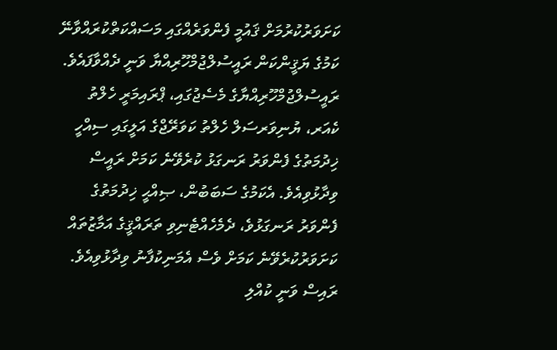ކަށަވަރުކުރުމަށް ޤައުމީ ފެންވަރެއްގައި މަސައްކަތްކުރައްވާނޭ ކަމުގެ ޔަޤީންކަން ރައީސުލްޖުމްހޫރިއްޔާ ވަނީ ދެއްވާފައެވެ.
ރައީސުލްޖުމްހޫރިއްޔާގެ މެސެޖުގައި، ޕްރައިމަރީ ހެލްތު ކެއަރ، ޔުނިވަރސަލް ހެލްތު ކަވަރޭޖްގެ އަލީގައި ސިއްހީ ޚިދުމަތުގެ ފެންވަރު ރަނގަޅު ކުރެވޭނެ ކަމަށް ރައީސް ވިދާޅުވިއެވެ. އެކަމުގެ ސަބަބުން، ޞިއްޙީ ޚިދުމަތުގެ ފެންވަރު ރަނގަޅުވެ، ދެމެހެއްޓެނިވި ތަރައްޤީގެ އަމާޒުތައް ކަށަވަރުކުރެވޭނެ ކަމަށް ވެސް އެމަނިކުފާނު ވިދާޅުވިއެވެ.
ރައިސް ވަނީ ކުއްލި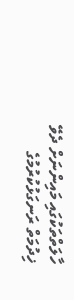ހާލަތްތަކުގައި މައިންނަށް ދެވޭ ޚިދުމަތް ރަނގަޅުކުރުމުގެ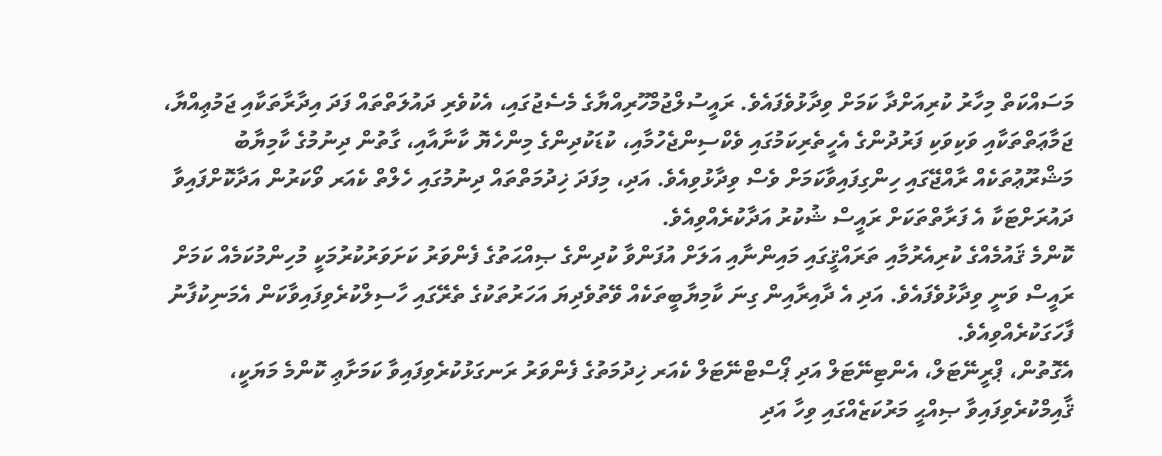މަސައްކަތް މިހާރު ކުރިއަށްދާ ކަމަށް ވިދާޅުވެފައެވެ. ރައީސުލްޖުމްހޫރިއްޔާގެ މެސެޖުގައި، އެކުވެރި ދައުލަތްތައް ފަދަ އިދާރާތަކާއި ޖަމުޢިއްޔާ، ޖަމާޢަތްތަކާއި ވަކިވަކި ފަރުދުންގެ އެހީތެރިކަމުގައި ވެކްސިންޖެހުމާއި، ކުޑަކުދިންގެ މިންހެޔޮ ކާނާއާއި، ގާތުން ދިނުމުގެ ކާމިޔާބު މަޝްރޫޢުތަކެއް ރާއްޖޭގައި ހިންގިފައިވާކަމަށް ވެސް ވިދާޅުވިއެވެ. އަދި، މިފަދަ ޚިދުމަތްތައް ދިނުމުގައި ހެލްތް ކެއަރ ވޯކަރުން އަދާކޮށްފައިވާ ދައުރަށްޓަކާ އެ ފަރާތްތަކަށް ރައީސް ޝުކުރު އަދާކުރެއްވިއެވެ.
ކޮންމެ ޤައުމެއްގެ ކުރިއެރުމާއި ތަރައްޤީގައި މައިންނާއި އަލަށް އުފަންވާ ކުދިންގެ ޞިއްޙަތުގެ ފެންވަރު ކަށަވަރުކުރުމަކީ މުހިންމުކަމެއް ކަމަށް ރައީސް ވަނީ ވިދާޅުވެފައެވެ. އަދި އެ ދާއިރާއިން ގިނަ ކާމިޔާބީތަކެއް ވޭތުވެދިޔަ އަހަރުތަކުގެ ތެރޭގައި ހާސިލްކުރެވިފައިވާކަން އެމަނިކުފާނު ފާހަގަކުރެއްވިއެވެ.
އެގޮތުން، ޕްރީނޭޓަލް، އެންޓިނޭޓަލް އަދި ޕޯސްޓްނޭޓަލް ކެއަރ ޚިދުމަތުގެ ފެންވަރު ރަނގަޅުކުރެވިފައިވާ ކަމަށާޢި ކޮންމެ މަޔަކީ، ޤާއިމްކުރެވިފައިވާ ޞިއްޙީ މަރުކަޒެއްގައި ވިހާ އަދި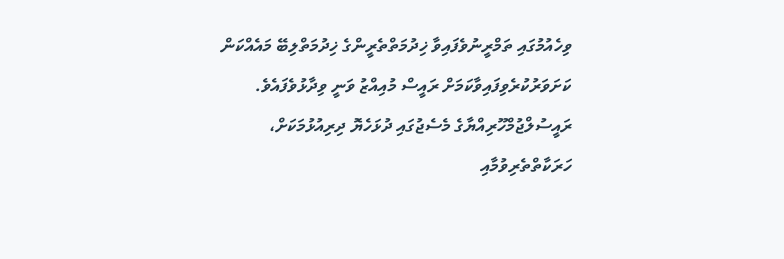ވިހެއުމުގައި ތަމްރީނުވެފައިވާ ޚިދުމަތްތެރީންގެ ޚިދުމަތްލިބޭ މައެއްކަން ކަށަވަރުކުރެވިފައިވާކަމަށް ރައީސް މުއިއްޒު ވަނީ ވިދާޅުވެފައެވެ.
ރައީސުލްޖުމްހޫރިއްޔާގެ މެސެޖުގައި ދުޅަހެޔޮ ދިރިއުޅުމަކަށް، ހަރަކާތްތެރިވުމާއި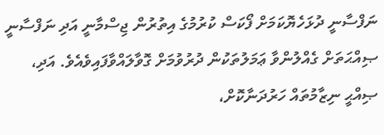ނަފްސާނީ ދުޅަހެޔޮކަމަށް ފޯކަސް ކުރުމުގެ އިތުރުން ޖިސްމާނީ އަދި ނަފްސާނީ ޞިއްޙަތަށް ގެއްލުންވާ ޢަމަލުތަކުން ދުރުވުމަށް ގޮވާލައްވާފައިވެއެވެ. އަދި، ޞިއްޙީ ނިޒާމުތައް ހަރުދަނާކޮށް،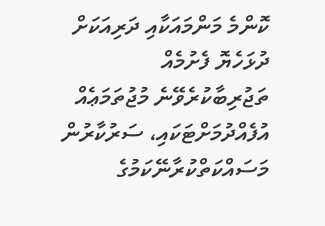ކޮންމެ މަންމައަކާއި ދަރިއަކަށް ދުޅަހެޔޮ ފެށުމެއް ތަޖުރިބާކުރެވޭނެ މުޖުތަމަޢެއް އުފެއްދުމަށްޓަކައި، ސަރުކާރުން މަސައްކަތްކުރާނޭކަމުގެ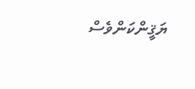ޔަޤީންކަންވެސް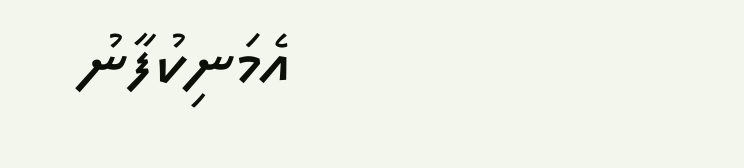އެމަނިކުފާނު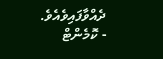ދެއްވާފައިވެއެވެ.
- ކޮމެންޓް